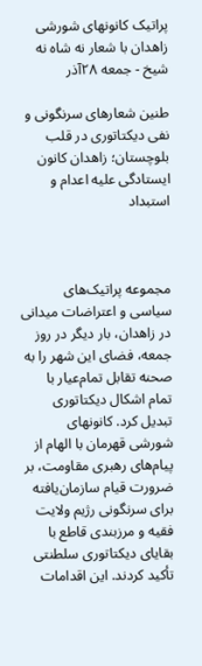پراتیک کانونهای شورشی زاهدان با شعار نه شاه نه شیخ - جمعه ۲۸آذر

طنین شعارهای سرنگونی و نفی دیکتاتوری در قلب بلوچستان؛ زاهدان کانون ایستادگی علیه اعدام و استبداد



مجموعه پراتیک‌های سیاسی و اعتراضات میدانی در زاهدان، بار دیگر در روز جمعه، فضای این شهر را به صحنه تقابل تمام‌عیار با تمام اشکال دیکتاتوری تبدیل کرد. کانونهای شورشی قهرمان با الهام از پیام‌های رهبری مقاومت، بر ضرورت قیام سازمان‌یافته برای سرنگونی رژیم ولایت فقیه و مرزبندی قاطع با بقایای دیکتاتوری سلطنتی تأکید کردند. این اقدامات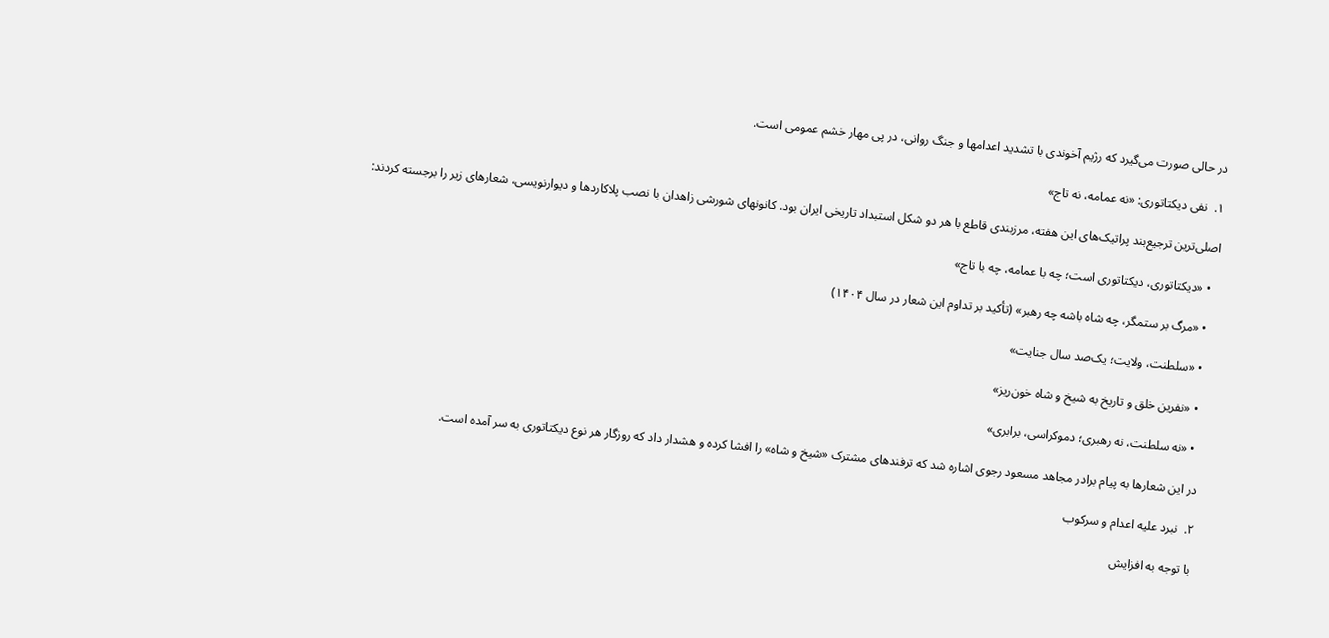در حالی صورت می‌گیرد که رژیم آخوندی با تشدید اعدامها و جنگ روانی، در پی مهار خشم عمومی است.

۱.  نفی دیکتاتوری: «نه عمامه، نه تاج»

اصلی‌ترین ترجیع‌بند پراتیک‌های این هفته، مرزبندی قاطع با هر دو شکل استبداد تاریخی ایران بود. کانونهای شورشی زاهدان با نصب پلاکاردها و دیوارنویسی، شعارهای زیر را برجسته کردند:

  • «دیکتاتوری، دیکتاتوری است؛ چه با عمامه، چه با تاج»

  • «مرگ بر ستمگر، چه شاه باشه چه رهبر» (تأکید بر تداوم این شعار در سال ۱۴۰۴)

  • «سلطنت، ولایت؛ یک‌صد سال جنایت»

  • «نفرین خلق و تاریخ به شیخ و شاه خون‌ریز»

  • «نه سلطنت، نه رهبری؛ دموکراسی، برابری»

در این شعارها به پیام برادر مجاهد مسعود رجوی اشاره شد که ترفندهای مشترک «شیخ و شاه» را افشا کرده و هشدار داد که روزگار هر نوع دیکتاتوری به سر آمده است.

۲.  نبرد علیه اعدام و سرکوب

با توجه به افزایش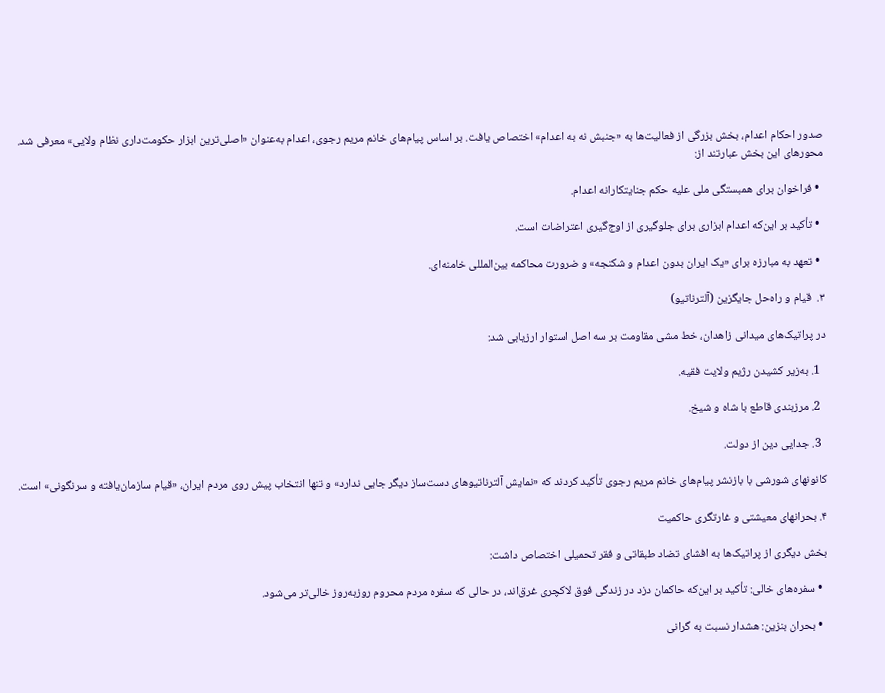صدور احکام اعدام، بخش بزرگی از فعالیت‌ها به «جنبش نه به اعدام» اختصاص یافت. بر اساس پیام‌های خانم مریم رجوی، اعدام به‌عنوان «اصلی‌ترین ابزار حکومت‌داری نظام ولایی» معرفی شد. محورهای این بخش عبارتند از:

  • فراخوان برای همبستگی ملی علیه حکم جنایتکارانه اعدام.

  • تأکید بر این‌که اعدام ابزاری برای جلوگیری از اوج‌گیری اعتراضات است.

  • تعهد به مبارزه برای «یک ایران بدون اعدام و شکنجه» و ضرورت محاکمه بین‌المللی خامنه‌ای.

۳.  قیام و راه‌حل جایگزین (آلترناتیو)

در پراتیک‌های میدانی زاهدان، خط مشی مقاومت بر سه اصل استوار ارزیابی شد:

  1. به‌زیر کشیدن رژیم ولایت فقیه.

  2. مرزبندی قاطع با شاه و شیخ.

  3. جدایی دین از دولت.

کانونهای شورشی با بازنشر پیام‌های خانم مریم رجوی تأکید کردند که «نمایش آلترناتیوهای دست‌ساز دیگر جایی ندارد» و تنها انتخاب پیش روی مردم ایران، «قیام سازمان‌یافته و سرنگونی» است.

۴. بحرانهای معیشتی و غارتگری حاکمیت

بخش دیگری از پراتیک‌ها به افشای تضاد طبقاتی و فقر تحمیلی اختصاص داشت:

  • سفره‌های خالی: تأکید بر این‌که حاکمان دزد در زندگی فوق‌ لاکچری غرق‌اند، در حالی که سفره مردم محروم روز‌به‌روز خالی‌تر می‌شود.

  • بحران بنزین: هشدار نسبت به گرانی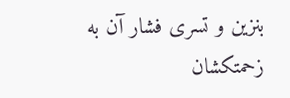بنزین و تسری فشار آن به زحمتکشان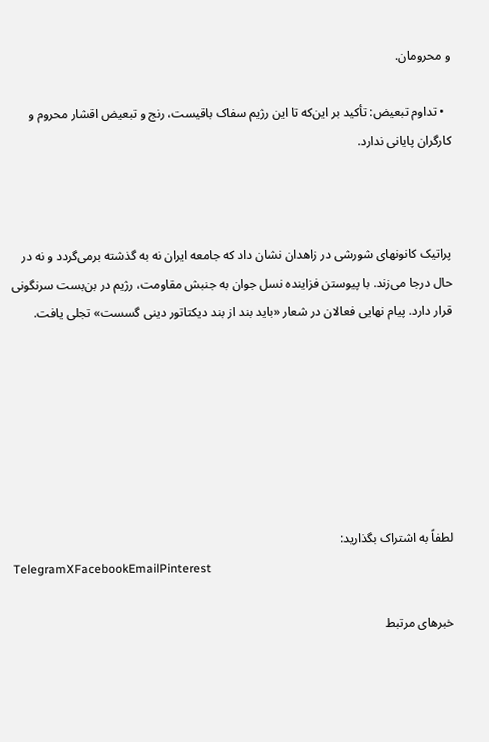و محرومان.

  • تداوم تبعیض: تأکید بر این‌که تا این رژیم سفاک باقیست، رنج و تبعیض اقشار محروم و کارگران پایانی ندارد.



پراتیک‌ کانونهای شورشی در زاهدان نشان داد که جامعه ایران نه به گذشته برمی‌گردد و نه در حال درجا می‌زند. با پیوستن فزاینده نسل جوان به جنبش مقاومت، رژیم در بن‌بست سرنگونی قرار دارد. پیام نهایی فعالان در شعار «باید بند از بند دیکتاتور دینی گسست» تجلی یافت.







لطفاً به اشتراک بگذارید:
TelegramXFacebookEmailPinterest

خبرهای مرتبط